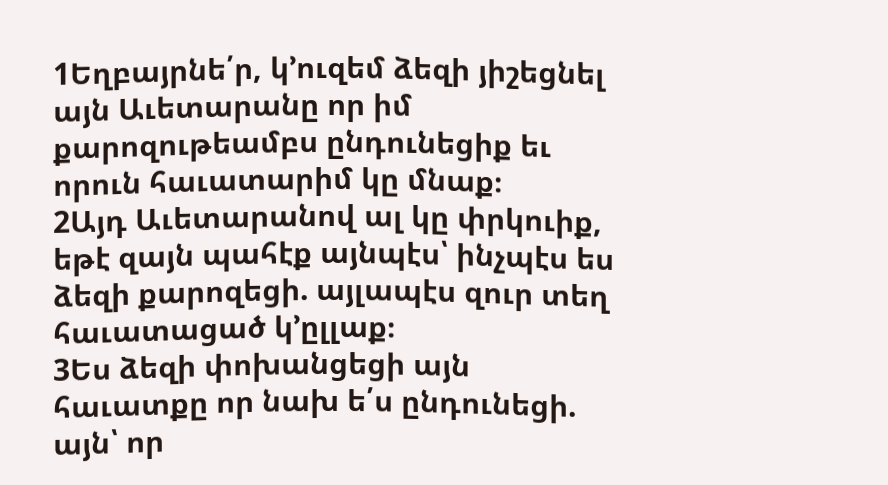1Եղբայրնե՛ր, կ՚ուզեմ ձեզի յիշեցնել այն Աւետարանը որ իմ քարոզութեամբս ընդունեցիք եւ որուն հաւատարիմ կը մնաք։
2Այդ Աւետարանով ալ կը փրկուիք, եթէ զայն պահէք այնպէս՝ ինչպէս ես ձեզի քարոզեցի. այլապէս զուր տեղ հաւատացած կ՚ըլլաք։
3Ես ձեզի փոխանցեցի այն հաւատքը որ նախ ե՛ս ընդունեցի. այն՝ որ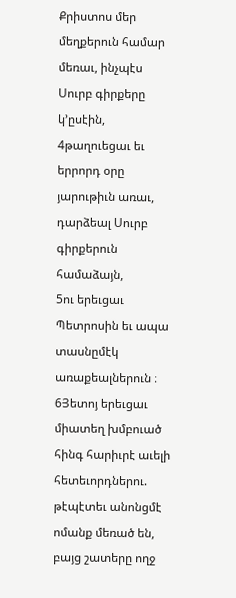Քրիստոս մեր մեղքերուն համար մեռաւ, ինչպէս Սուրբ գիրքերը կ՚ըսէին,
4թաղուեցաւ եւ երրորդ օրը յարութիւն առաւ, դարձեալ Սուրբ գիրքերուն համաձայն,
5ու երեւցաւ Պետրոսին եւ ապա տասնըմէկ առաքեալներուն ։
6Յետոյ երեւցաւ միատեղ խմբուած հինգ հարիւրէ աւելի հետեւորդներու. թէպէտեւ անոնցմէ ոմանք մեռած են, բայց շատերը ողջ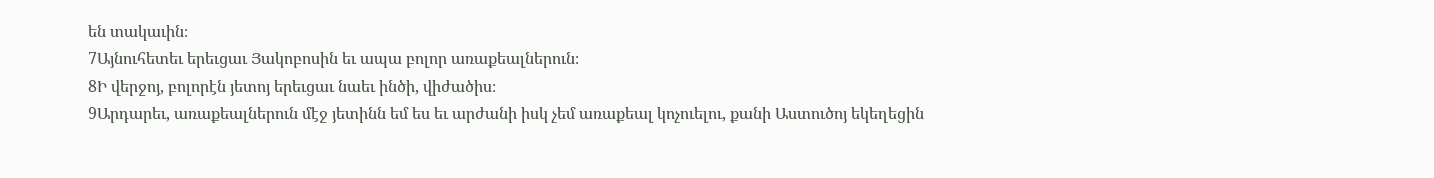են տակաւին։
7Այնուհետեւ երեւցաւ Յակոբոսին եւ ապա բոլոր առաքեալներուն։
8Ի վերջոյ, բոլորէն յետոյ երեւցաւ նաեւ ինծի, վիժածիս։
9Արդարեւ, առաքեալներուն մէջ յետինն եմ ես եւ արժանի իսկ չեմ առաքեալ կոչուելու, քանի Աստուծոյ եկեղեցին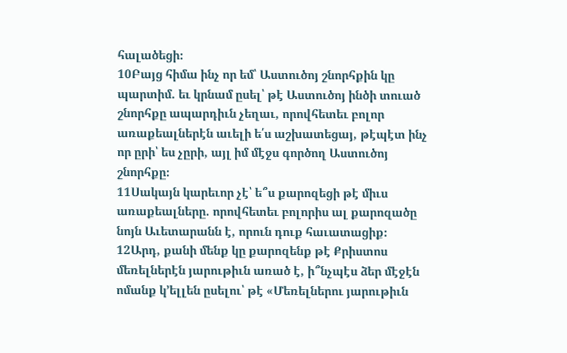հալածեցի։
10Բայց հիմա ինչ որ եմ՝ Աստուծոյ շնորհքին կը պարտիմ. եւ կրնամ ըսել՝ թէ Աստուծոյ ինծի տուած շնորհքը ապարդիւն չեղաւ, որովհետեւ բոլոր առաքեալներէն աւելի ե՛ս աշխատեցայ, թէպէտ ինչ որ ըրի՝ ես չըրի, այլ իմ մէջս գործող Աստուծոյ շնորհքը։
11Սակայն կարեւոր չէ՝ ե՞ս քարոզեցի թէ միւս առաքեալները. որովհետեւ բոլորիս ալ քարոզածը նոյն Աւետարանն է, որուն դուք հաւատացիք։
12Արդ, քանի մենք կը քարոզենք թէ Քրիստոս մեռելներէն յարութիւն առած է, ի՞նչպէս ձեր մէջէն ոմանք կ՚ելլեն ըսելու՝ թէ «Մեռելներու յարութիւն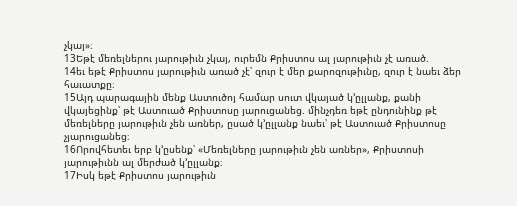չկայ»։
13Եթէ մեռելներու յարութիւն չկայ, ուրեմն Քրիստոս ալ յարութիւն չէ առած.
14եւ եթէ Քրիստոս յարութիւն առած չէ՝ զուր է մեր քարոզութիւնը, զուր է նաեւ ձեր հաւատքը։
15Այդ պարագային մենք Աստուծոյ համար սուտ վկայած կ՚ըլլանք, քանի վկայեցինք՝ թէ Աստուած Քրիստոսը յարուցանեց. մինչդեռ եթէ ընդունինք թէ մեռելները յարութիւն չեն առներ, ըսած կ՚ըլլանք նաեւ՝ թէ Աստուած Քրիստոսը չյարուցանեց։
16Որովհետեւ երբ կ՚ըսենք՝ «Մեռելները յարութիւն չեն առներ», Քրիստոսի յարութիւնն ալ մերժած կ՚ըլլանք։
17Իսկ եթէ Քրիստոս յարութիւն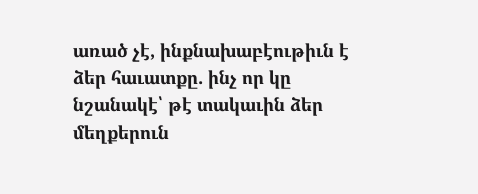առած չէ, ինքնախաբէութիւն է ձեր հաւատքը. ինչ որ կը նշանակէ՝ թէ տակաւին ձեր մեղքերուն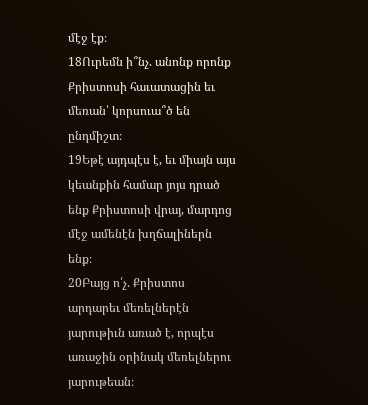մէջ էք։
18Ուրեմն ի՞նչ. անոնք որոնք Քրիստոսի հաւատացին եւ մեռան՝ կորսուա՞ծ են ընդմիշտ։
19Եթէ այդպէս է, եւ միայն այս կեանքին համար յոյս դրած ենք Քրիստոսի վրայ, մարդոց մէջ ամենէն խղճալիներն ենք։
20Բայց ո՛չ. Քրիստոս արդարեւ մեռելներէն յարութիւն առած է, որպէս առաջին օրինակ մեռելներու յարութեան։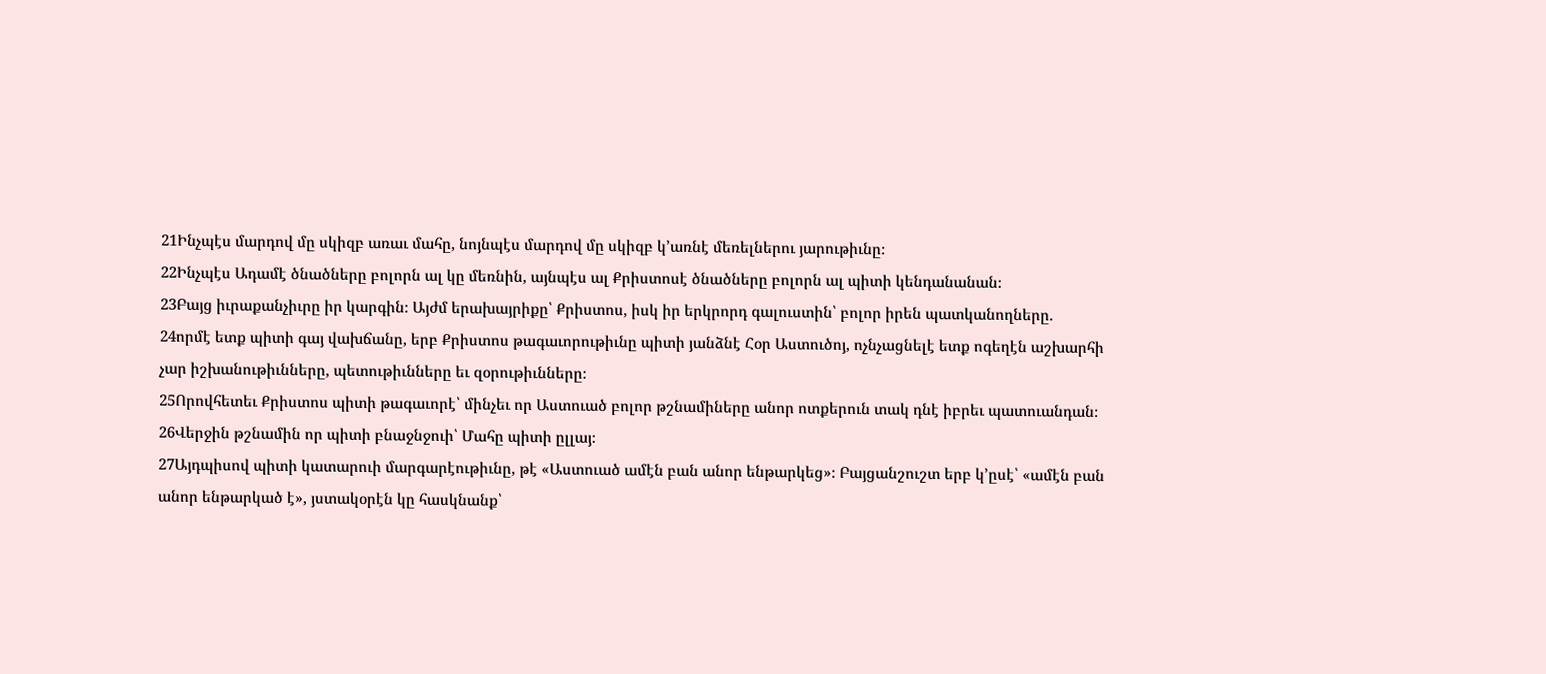21Ինչպէս մարդով մը սկիզբ առաւ մահը, նոյնպէս մարդով մը սկիզբ կ՚առնէ մեռելներու յարութիւնը։
22Ինչպէս Ադամէ ծնածները բոլորն ալ կը մեռնին, այնպէս ալ Քրիստոսէ ծնածները բոլորն ալ պիտի կենդանանան։
23Բայց իւրաքանչիւրը իր կարգին։ Այժմ երախայրիքը՝ Քրիստոս, իսկ իր երկրորդ գալուստին՝ բոլոր իրեն պատկանողները.
24որմէ ետք պիտի գայ վախճանը, երբ Քրիստոս թագաւորութիւնը պիտի յանձնէ Հօր Աստուծոյ, ոչնչացնելէ ետք ոգեղէն աշխարհի չար իշխանութիւնները, պետութիւնները եւ զօրութիւնները։
25Որովհետեւ Քրիստոս պիտի թագաւորէ՝ մինչեւ որ Աստուած բոլոր թշնամիները անոր ոտքերուն տակ դնէ իբրեւ պատուանդան։
26Վերջին թշնամին որ պիտի բնաջնջուի՝ Մահը պիտի ըլլայ։
27Այդպիսով պիտի կատարուի մարգարէութիւնը, թէ «Աստուած ամէն բան անոր ենթարկեց»։ Բայցանշուշտ երբ կ՚ըսէ՝ «ամէն բան անոր ենթարկած է», յստակօրէն կը հասկնանք՝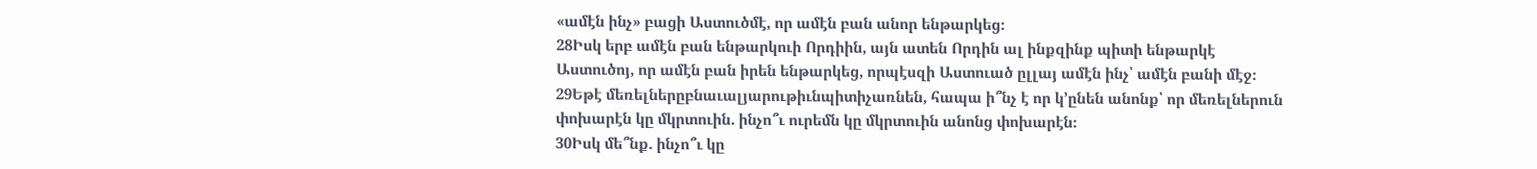«ամէն ինչ» բացի Աստուծմէ, որ ամէն բան անոր ենթարկեց։
28Իսկ երբ ամէն բան ենթարկուի Որդիին, այն ատեն Որդին ալ ինքզինք պիտի ենթարկէ Աստուծոյ, որ ամէն բան իրեն ենթարկեց, որպէսզի Աստուած ըլլայ ամէն ինչ՝ ամէն բանի մէջ։
29Եթէ մեռելներըբնաւալյարութիւնպիտիչառնեն, հապա ի՞նչ է որ կ՚ընեն անոնք՝ որ մեռելներուն փոխարէն կը մկրտուին. ինչո՞ւ ուրեմն կը մկրտուին անոնց փոխարէն։
30Իսկ մե՞նք. ինչո՞ւ կը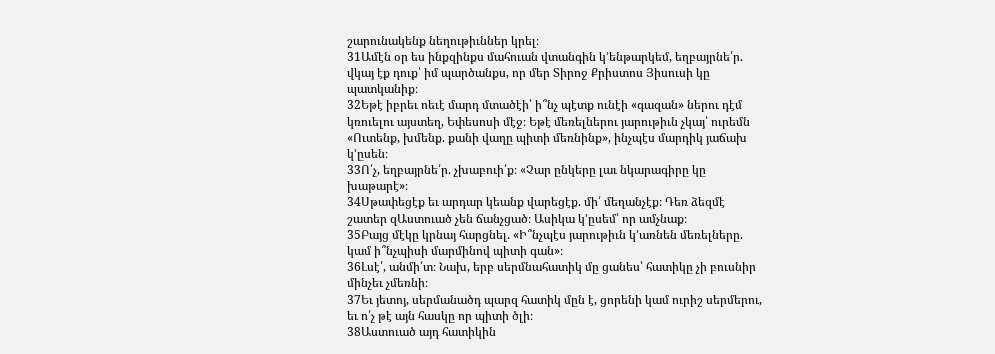շարունակենք նեղութիւններ կրել։
31Ամէն օր ես ինքզինքս մահուան վտանգին կ՚ենթարկեմ, եղբայրնե՛ր. վկայ էք դուք՝ իմ պարծանքս, որ մեր Տիրոջ Քրիստոս Յիսուսի կը պատկանիք։
32Եթէ իբրեւ ոեւէ մարդ մտածէի՝ ի՞նչ պէտք ունէի «գազան» ներու դէմ կռուելու այստեղ, Եփեսոսի մէջ։ Եթէ մեռելներու յարութիւն չկայ՝ ուրեմն «Ուտենք, խմենք. քանի վաղը պիտի մեռնինք», ինչպէս մարդիկ յաճախ կ՚ըսեն։
33Ո՛չ, եղբայրնե՛ր. չխաբուի՛ք։ «Չար ընկերը լաւ նկարագիրը կը խաթարէ»։
34Սթափեցէք եւ արդար կեանք վարեցէք. մի՛ մեղանչէք։ Դեռ ձեզմէ շատեր զԱստուած չեն ճանչցած։ Ասիկա կ՚ըսեմ՝ որ ամչնաք։
35Բայց մէկը կրնայ հարցնել. «Ի՞նչպէս յարութիւն կ՚առնեն մեռելները. կամ ի՞նչպիսի մարմինով պիտի գան»։
36Լսէ՛, անմի՛տ։ Նախ, երբ սերմնահատիկ մը ցանես՝ հատիկը չի բուսնիր մինչեւ չմեռնի։
37Եւ յետոյ, սերմանածդ պարզ հատիկ մըն է, ցորենի կամ ուրիշ սերմերու, եւ ո՛չ թէ այն հասկը որ պիտի ծլի։
38Աստուած այդ հատիկին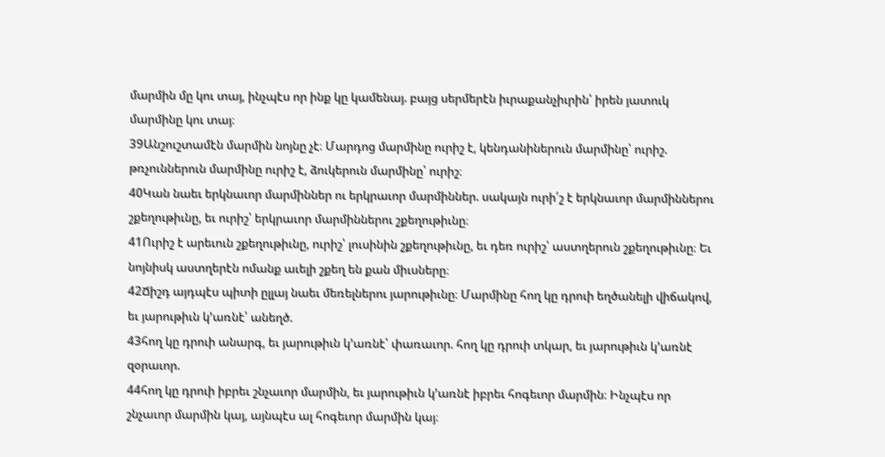մարմին մը կու տայ, ինչպէս որ ինք կը կամենայ. բայց սերմերէն իւրաքանչիւրին՝ իրեն յատուկ մարմինը կու տայ։
39Անշուշտամէն մարմին նոյնը չէ։ Մարդոց մարմինը ուրիշ է, կենդանիներուն մարմինը՝ ուրիշ. թռչուններուն մարմինը ուրիշ է, ձուկերուն մարմինը՝ ուրիշ։
40Կան նաեւ երկնաւոր մարմիններ ու երկրաւոր մարմիններ. սակայն ուրի՛շ է երկնաւոր մարմիններու շքեղութիւնը, եւ ուրիշ՝ երկրաւոր մարմիններու շքեղութիւնը։
41Ուրիշ է արեւուն շքեղութիւնը, ուրիշ՝ լուսինին շքեղութիւնը, եւ դեռ ուրիշ՝ աստղերուն շքեղութիւնը։ Եւ նոյնիսկ աստղերէն ոմանք աւելի շքեղ են քան միւսները։
42Ճիշդ այդպէս պիտի ըլլայ նաեւ մեռելներու յարութիւնը։ Մարմինը հող կը դրուի եղծանելի վիճակով, եւ յարութիւն կ՚առնէ՝ անեղծ.
43հող կը դրուի անարգ, եւ յարութիւն կ՚առնէ՝ փառաւոր. հող կը դրուի տկար, եւ յարութիւն կ՚առնէ զօրաւոր.
44հող կը դրուի իբրեւ շնչաւոր մարմին, եւ յարութիւն կ՚առնէ իբրեւ հոգեւոր մարմին։ Ինչպէս որ շնչաւոր մարմին կայ, այնպէս ալ հոգեւոր մարմին կայ։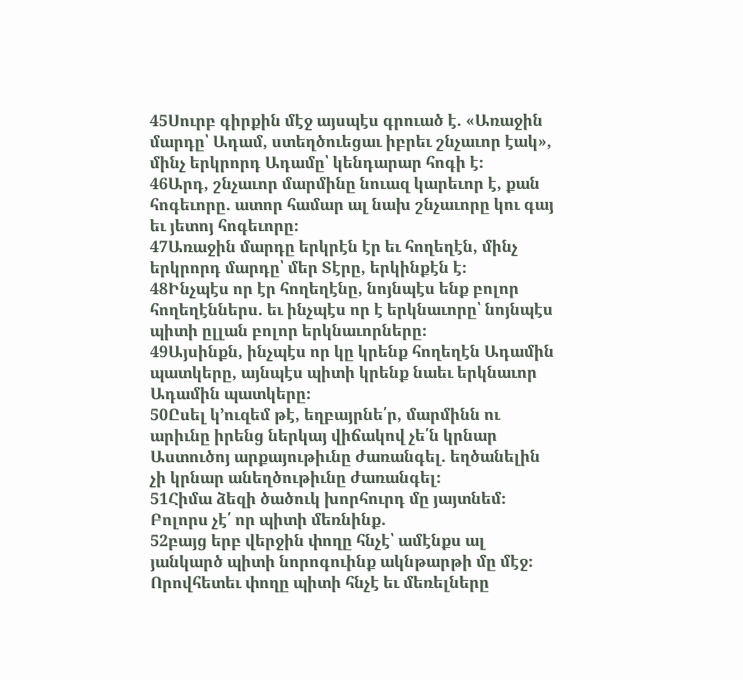45Սուրբ գիրքին մէջ այսպէս գրուած է. «Առաջին մարդը՝ Ադամ, ստեղծուեցաւ իբրեւ շնչաւոր էակ», մինչ երկրորդ Ադամը՝ կենդարար հոգի է։
46Արդ, շնչաւոր մարմինը նուազ կարեւոր է, քան հոգեւորը. ատոր համար ալ նախ շնչաւորը կու գայ եւ յետոյ հոգեւորը։
47Առաջին մարդը երկրէն էր եւ հողեղէն, մինչ երկրորդ մարդը՝ մեր Տէրը, երկինքէն է։
48Ինչպէս որ էր հողեղէնը, նոյնպէս ենք բոլոր հողեղէններս. եւ ինչպէս որ է երկնաւորը՝ նոյնպէս պիտի ըլլան բոլոր երկնաւորները։
49Այսինքն, ինչպէս որ կը կրենք հողեղէն Ադամին պատկերը, այնպէս պիտի կրենք նաեւ երկնաւոր Ադամին պատկերը։
50Ըսել կ՚ուզեմ թէ, եղբայրնե՛ր, մարմինն ու արիւնը իրենց ներկայ վիճակով չե՛ն կրնար Աստուծոյ արքայութիւնը ժառանգել. եղծանելին չի կրնար անեղծութիւնը ժառանգել։
51Հիմա ձեզի ծածուկ խորհուրդ մը յայտնեմ։ Բոլորս չէ՛ որ պիտի մեռնինք.
52բայց երբ վերջին փողը հնչէ՝ ամէնքս ալ յանկարծ պիտի նորոգուինք ակնթարթի մը մէջ։ Որովհետեւ փողը պիտի հնչէ եւ մեռելները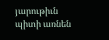յարութիւն պիտի առնեն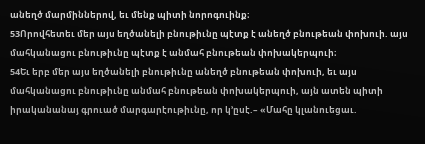անեղծ մարմիններով, եւ մենք պիտի նորոգուինք։
53Որովհետեւ մեր այս եղծանելի բնութիւնը պէտք է անեղծ բնութեան փոխուի. այս մահկանացու բնութիւնը պէտք է անմահ բնութեան փոխակերպուի։
54Եւ երբ մեր այս եղծանելի բնութիւնը անեղծ բնութեան փոխուի, եւ այս մահկանացու բնութիւնը անմահ բնութեան փոխակերպուի, այն ատեն պիտի իրականանայ գրուած մարգարէութիւնը, որ կ՚ըսէ.– «Մահը կլանուեցաւ.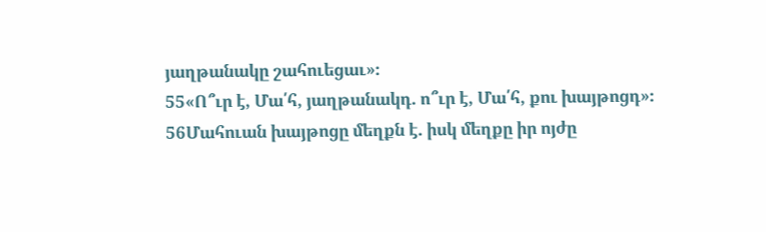յաղթանակը շահուեցաւ»։
55«Ո՞ւր է, Մա՛հ, յաղթանակդ. ո՞ւր է, Մա՛հ, քու խայթոցդ»։
56Մահուան խայթոցը մեղքն է. իսկ մեղքը իր ոյժը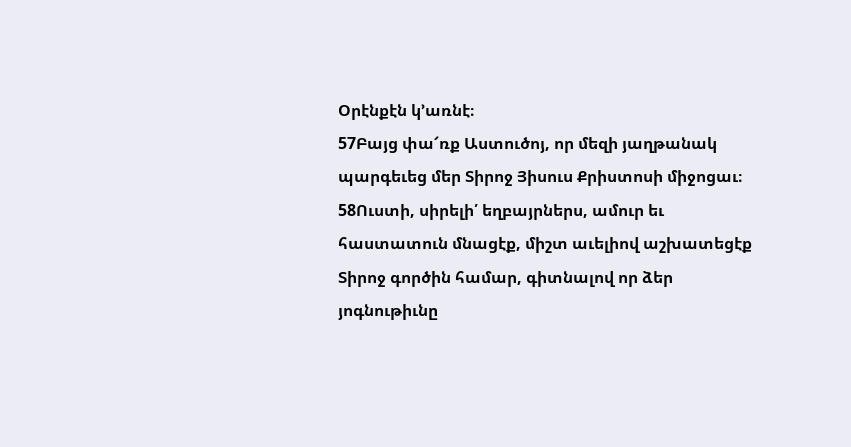Օրէնքէն կ՚առնէ։
57Բայց փա՜ռք Աստուծոյ, որ մեզի յաղթանակ պարգեւեց մեր Տիրոջ Յիսուս Քրիստոսի միջոցաւ։
58Ուստի, սիրելի՛ եղբայրներս, ամուր եւ հաստատուն մնացէք, միշտ աւելիով աշխատեցէք Տիրոջ գործին համար, գիտնալով որ ձեր յոգնութիւնը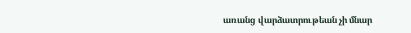առանց վարձատրութեան չի մնար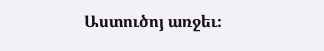Աստուծոյ առջեւ։